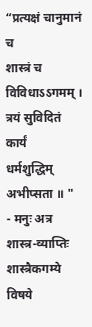“प्रत्यक्षं चानुमानं च
शास्त्रं च विविधाऽऽगमम् ।
त्रयं सुविदितं कार्यं
धर्मशुद्धिम् अभीप्सता ॥ "
- मनुः अत्र
शास्त्र-व्याप्तिः
शास्त्रैकगम्ये विषये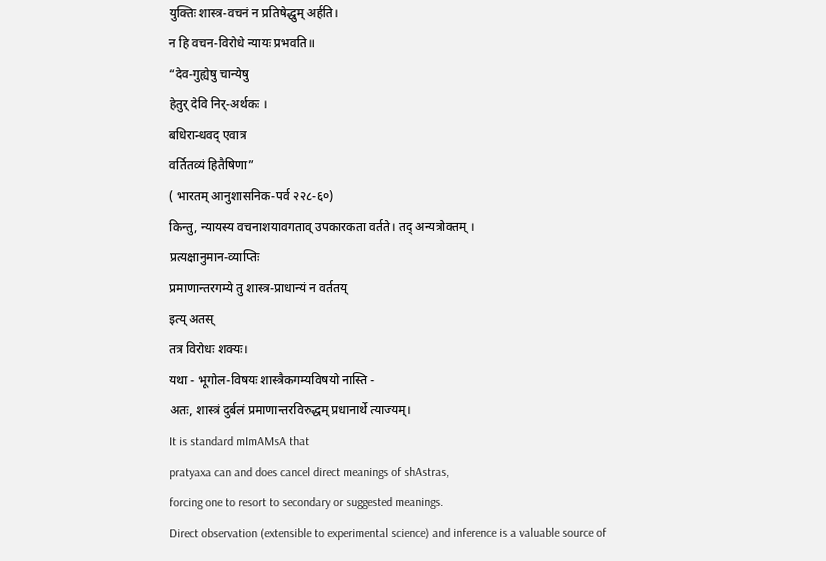युक्तिः शास्त्र-वचनं न प्रतिषेद्धुम् अर्हति।
न हि वचन-विरोधे न्यायः प्रभवति॥
“देव-गुह्येषु चान्येषु
हेतुर् देवि निर्-अर्थकः ।
बधिरान्धवद् एवात्र
वर्तितव्यं हितैषिणा”
( भारतम् आनुशासनिक-पर्व २२८-६०)
किन्तु, न्यायस्य वचनाशयावगताव् उपकारकता वर्तते। तद् अन्यत्रोक्तम् ।
प्रत्यक्षानुमान-व्याप्तिः
प्रमाणान्तरगम्ये तु शास्त्र-प्राधान्यं न वर्ततय्
इत्य् अतस्
तत्र विरोधः शक्यः।
यथा - भूगोल-विषयः शास्त्रैकगम्यविषयो नास्ति -
अतः, शास्त्रं दुर्बलं प्रमाणान्तरविरुद्धम् प्रधानार्थे त्याज्यम्।
It is standard mImAMsA that
pratyaxa can and does cancel direct meanings of shAstras,
forcing one to resort to secondary or suggested meanings.
Direct observation (extensible to experimental science) and inference is a valuable source of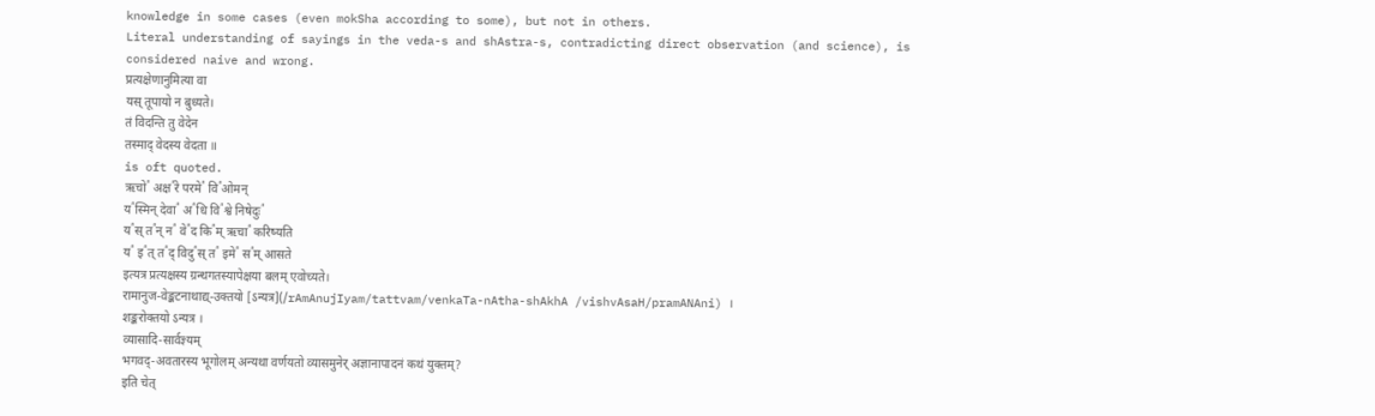knowledge in some cases (even mokSha according to some), but not in others.
Literal understanding of sayings in the veda-s and shAstra-s, contradicting direct observation (and science), is considered naive and wrong.
प्रत्यक्षेणानुमित्या वा
यस् तूपायो न बुध्यते।
तं विदन्ति तु वेदेन
तस्माद् वेदस्य वेदता ॥
is oft quoted.
ऋचो᳓ अक्ष᳓रे परमे᳓ वि᳓ओमन्
य᳓स्मिन् देवा᳓ अ᳓धि वि᳓श्वे निषेदुः᳓
य᳓स् त᳓न् न᳓ वे᳓द कि᳓म् ऋचा᳓ करिष्यति
य᳓ इ᳓त् त᳓द् विदु᳓स् त᳓ इमे᳓ स᳓म् आसते
इत्यत्र प्रत्यक्षस्य ग्रन्थगतस्यापेक्षया बलम् एवोच्यते।
रामानुज-वेङ्कटनाथाद्य्-उक्तयो [ऽन्यत्र](/rAmAnujIyam/tattvam/venkaTa-nAtha-shAkhA /vishvAsaH/pramANAni) ।
शङ्करोक्तयो ऽन्यत्र ।
व्यासादि-सार्वज्ञ्यम्
भगवद्-अवतारस्य भूगोलम् अन्यथा वर्णयतो व्यासमुनेर् अज्ञानापादनं कथं युक्तम्?
इति चेत्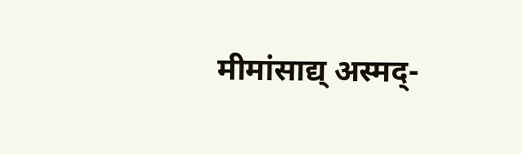मीमांसाद्य् अस्मद्-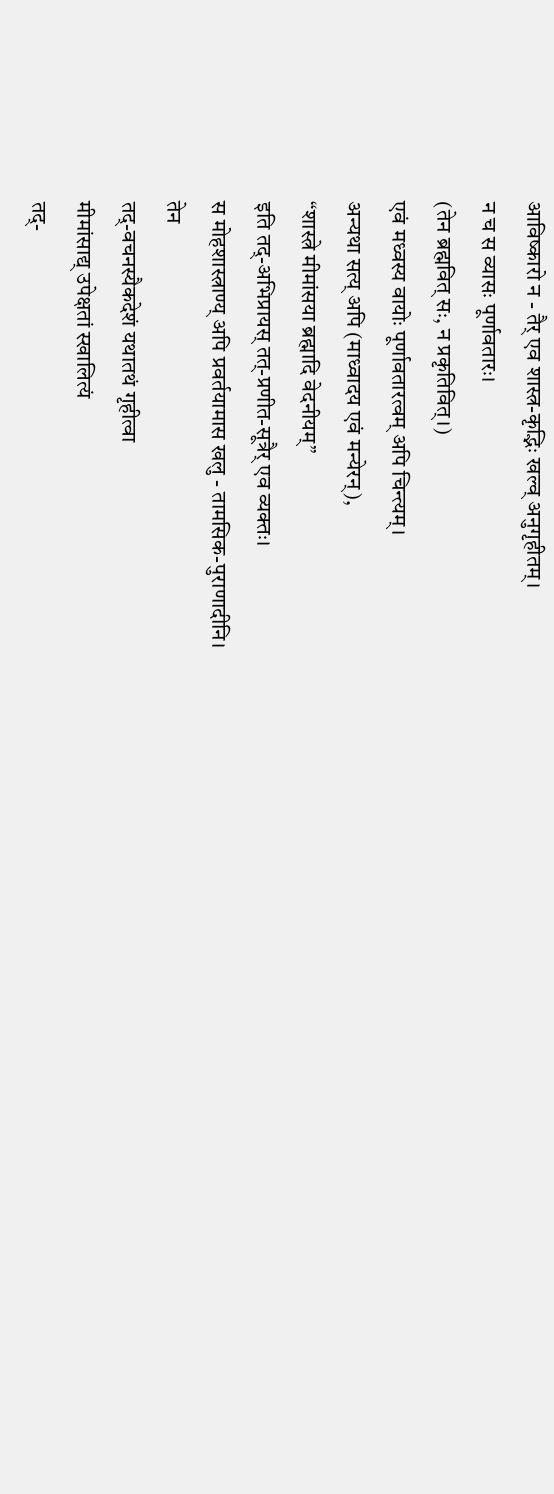आविष्कारो न - तैर् एव शास्त्र-कृद्भिः खल्व् अनुगृहीतम्।
न च स व्यासः पूर्णावतारः।
(तेन ब्रह्मवित् सः, न प्रकृतिवित्।)
एवं मध्वस्य वायोः पूर्णावतारत्वम् अपि चिन्त्यम्।
अन्यथा सत्य् अपि (माध्वादय एवं मन्येरन्),
“शास्त्रे मीमांसया ब्रह्मादि वेदनीयम्”
इति तद्-अभिप्रायस् तत्-प्रणीत-सूत्रैर् एव व्यक्तः।
स मोहशास्त्राण्य् अपि प्रवर्तयामास खलु - तामसिक-पुराणादीनि।
तेन
तद्-वचनस्यैकदेशं यथातथं गृहीत्वा
मीमांसाद्य् उपेक्षतां स्खालित्यं
तद्-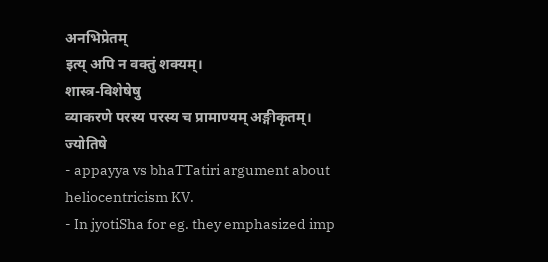अनभिप्रेतम्
इत्य् अपि न वक्तुं शक्यम्।
शास्त्र-विशेषेषु
व्याकरणे परस्य परस्य च प्रामाण्यम् अङ्गीकृतम्।
ज्योतिषे
- appayya vs bhaTTatiri argument about heliocentricism KV.
- In jyotiSha for eg. they emphasized imp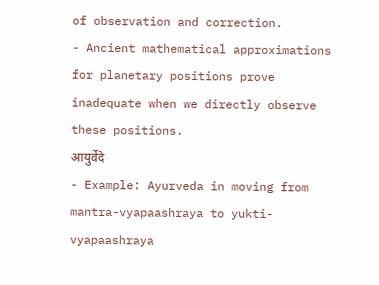of observation and correction.
- Ancient mathematical approximations for planetary positions prove inadequate when we directly observe these positions.
आयुर्वेदे
- Example: Ayurveda in moving from mantra-vyapaashraya to yukti-vyapaashraya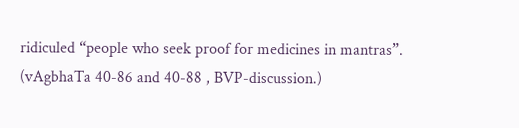ridiculed “people who seek proof for medicines in mantras”. (vAgbhaTa 40-86 and 40-88 , BVP-discussion.)